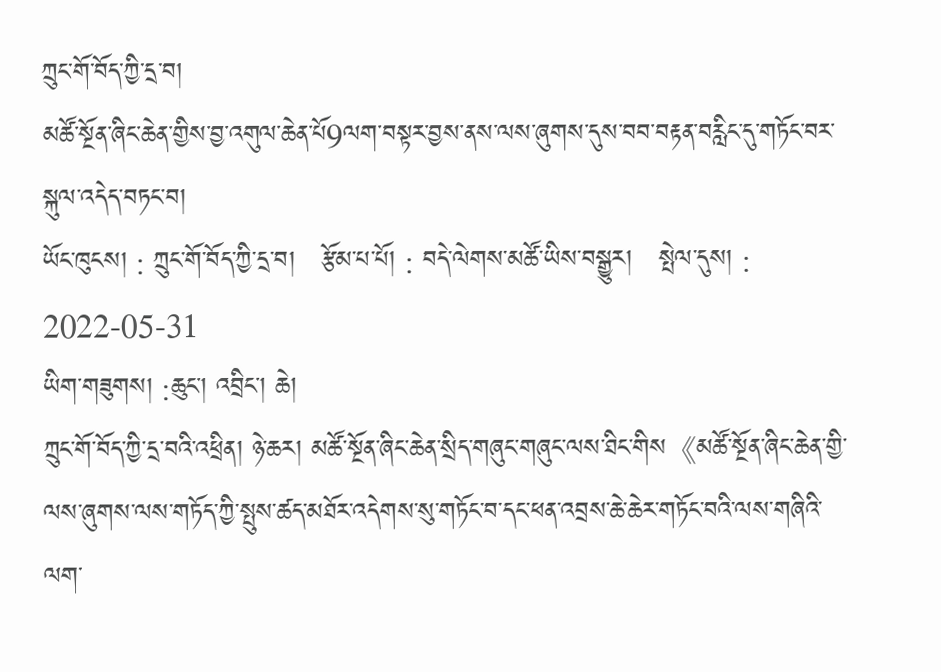ཀྲུང་གོ་བོད་ཀྱི་དྲ་བ།
མཚོ་སྔོན་ཞིང་ཆེན་གྱིས་བྱ་འགུལ་ཆེན་པོ9ལག་བསྟར་བྱས་ནས་ལས་ཞུགས་དུས་བབ་བརྟན་བརླིང་དུ་གཏོང་བར་སྐུལ་འདེད་བཏང་བ།
ཡོང་ཁུངས། : ཀྲུང་གོ་བོད་ཀྱི་དྲ་བ།   རྩོམ་པ་པོ། : བདེ་ལེགས་མཚོ་ཡིས་བསྒྱུར།   སྤེལ་དུས། : 2022-05-31
ཡིག་གཟུགས། :ཆུང་། འབྲིང་། ཆེ།
ཀྲུང་གོ་བོད་ཀྱི་དྲ་བའི་འཕྲིན། ཉེ་ཆར། མཚོ་སྔོན་ཞིང་ཆེན་སྲིད་གཞུང་གཞུང་ལས་ཐིང་གིས《མཚོ་སྔོན་ཞིང་ཆེན་གྱི་ལས་ཞུགས་ལས་གཏོད་ཀྱི་སྤུས་ཚད་མཐོར་འདེགས་སུ་གཏོང་བ་དང་ཕན་འབྲས་ཆེ་ཆེར་གཏོང་བའི་ལས་གཞིའི་ལག་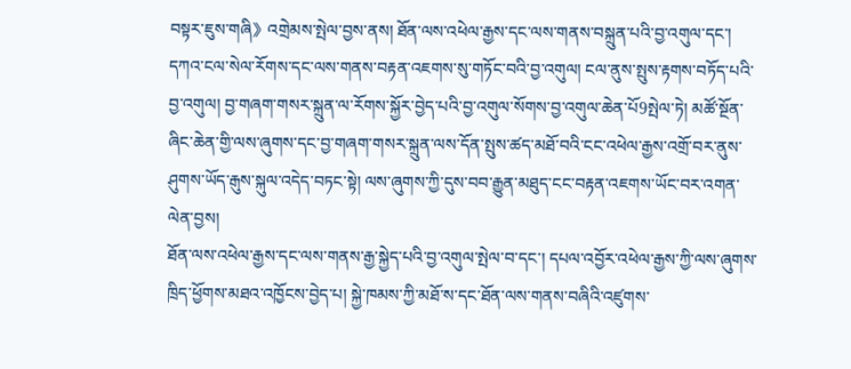བསྟར་ཇུས་གཞི》འགྲེམས་སྤེལ་བྱས་ནས། ཐོན་ལས་འཕེལ་རྒྱས་དང་ལས་གནས་བསྐྲུན་པའི་བྱ་འགུལ་དང་། དཀའ་ངལ་སེལ་རོགས་དང་ལས་གནས་བརྟན་འཇགས་སུ་གཏོང་བའི་བྱ་འགུལ། ངལ་ནུས་སྤུས་རྟགས་བཏོད་པའི་བྱ་འགུལ། བྱ་གཞག་གསར་སྐྲུན་ལ་རོགས་སྐྱོར་བྱེད་པའི་བྱ་འགུལ་སོགས་བྱ་འགུལ་ཆེན་པོ9སྤེལ་ཏེ། མཚོ་སྔོན་ཞིང་ཆེན་གྱི་ལས་ཞུགས་དང་བྱ་གཞག་གསར་སྐྲུན་ལས་དོན་སྤུས་ཚད་མཐོ་བའི་ངང་འཕེལ་རྒྱས་འགྲོ་བར་ནུས་ཤུགས་ཡོད་རྒུས་སྐུལ་འདེད་བཏང་སྟེ། ལས་ཞུགས་ཀྱི་དུས་བབ་རྒྱུན་མཐུད་ངང་བརྟན་འཇགས་ཡོང་བར་འགན་ལེན་བྱས།
ཐོན་ལས་འཕེལ་རྒྱས་དང་ལས་གནས་རྒྱ་སྐྱེད་པའི་བྱ་འགུལ་སྤེལ་བ་དང་། དཔལ་འབྱོར་འཕེལ་རྒྱས་ཀྱི་ལས་ཞུགས་ཁྲིད་ཕྱོགས་མཐའ་འཁྱོངས་བྱེད་པ། སྐྱེ་ཁམས་ཀྱི་མཐོ་ས་དང་ཐོན་ལས་གནས་བཞིའི་འཛུགས་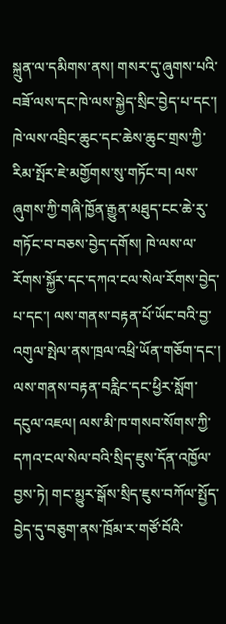སྐྲུན་ལ་དམིགས་ནས། གསར་དུ་ཞུགས་པའི་བཟོ་ལས་དང་ཁེ་ལས་སྐྱེད་སྲིང་བྱེད་པ་དང་། ཁེ་ལས་འབྲིང་ཆུང་དང་ཆེས་ཆུང་གྲས་ཀྱི་རིམ་སྤོར་ཇེ་མགྱོགས་སུ་གཏོང་བ། ལས་ཞུགས་ཀྱི་གཞི་ཁྱོན་རྒྱུན་མཐུད་ངང་ཆེ་རུ་གཏོང་བ་བཅས་བྱེད་དགོས། ཁེ་ལས་ལ་རོགས་སྐྱོར་དང་དཀའ་ངལ་སེལ་རོགས་བྱེད་པ་དང་། ལས་གནས་བརྟན་པོ་ཡོང་བའི་བྱ་འགུལ་སྤེལ་ནས་ཁྲལ་འཕྲི་ཡོན་གཅོག་དང་། ལས་གནས་བརྟན་བརླིང་དང་ཕྱིར་སློག་དངུལ་འཇལ། ལས་མི་ཁ་གསབ་སོགས་ཀྱི་དཀའ་ངལ་སེལ་བའི་སྲིད་ཇུས་དོན་འཁྱོལ་བྱས་ཏེ། གང་མྱུར་སྒོས་སྲིད་ཇུས་བཀོལ་སྤྱོད་བྱེད་དུ་བཅུག་ནས་ཁྲོམ་ར་གཙོ་བོའི་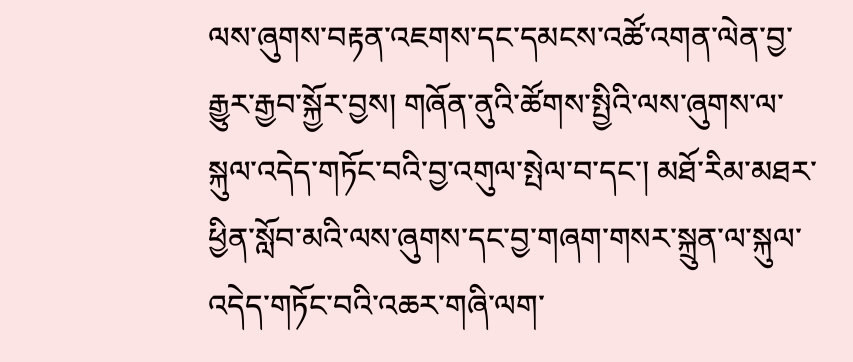ལས་ཞུགས་བརྟན་འཇགས་དང་དམངས་འཚོ་འགན་ལེན་བྱ་རྒྱུར་རྒྱབ་སྐྱོར་བྱས། གཞོན་ནུའི་ཚོགས་སྤྱིའི་ལས་ཞུགས་ལ་སྐུལ་འདེད་གཏོང་བའི་བྱ་འགུལ་སྤེལ་བ་དང་། མཐོ་རིམ་མཐར་ཕྱིན་སློབ་མའི་ལས་ཞུགས་དང་བྱ་གཞག་གསར་སྐྲུན་ལ་སྐུལ་འདེད་གཏོང་བའི་འཆར་གཞི་ལག་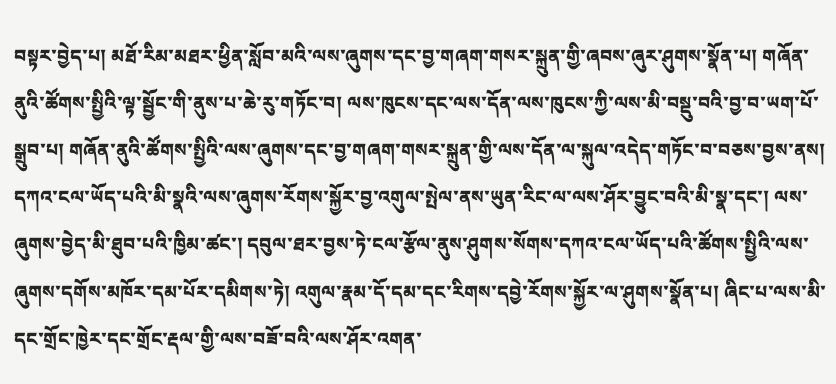བསྟར་བྱེད་པ། མཐོ་རིམ་མཐར་ཕྱིན་སློབ་མའི་ལས་ཞུགས་དང་བྱ་གཞག་གསར་སྐྲུན་གྱི་ཞབས་ཞུར་ཤུགས་སྣོན་པ། གཞོན་ནུའི་ཚོགས་སྤྱིའི་ལྟ་སྦྱོང་གི་ནུས་པ་ཆེ་རུ་གཏོང་བ། ལས་ཁུངས་དང་ལས་དོན་ལས་ཁུངས་ཀྱི་ལས་མི་བསྡུ་བའི་བྱ་བ་ཡག་པོ་སྒྲུབ་པ། གཞོན་ནུའི་ཚོགས་སྤྱིའི་ལས་ཞུགས་དང་བྱ་གཞག་གསར་སྐྲུན་གྱི་ལས་དོན་ལ་སྐུལ་འདེད་གཏོང་བ་བཅས་བྱས་ནས། དཀའ་ངལ་ཡོད་པའི་མི་སྣའི་ལས་ཞུགས་རོགས་སྐྱོར་བྱ་འགུལ་སྤེལ་ནས་ཡུན་རིང་ལ་ལས་ཤོར་བྱུང་བའི་མི་སྣ་དང་། ལས་ཞུགས་བྱེད་མི་ཐུབ་པའི་ཁྱིམ་ཚང་། དབུལ་ཐར་བྱས་ཏེ་ངལ་རྩོལ་ནུས་ཤུགས་སོགས་དཀའ་ངལ་ཡོད་པའི་ཚོགས་སྤྱིའི་ལས་ཞུགས་དགོས་མཁོར་དམ་པོར་དམིགས་ཏེ། འགུལ་རྣམ་དོ་དམ་དང་རིགས་དབྱེ་རོགས་སྐྱོར་ལ་ཤུགས་སྣོན་པ། ཞིང་པ་ལས་མི་དང་གྲོང་ཁྱེར་དང་གྲོང་རྡལ་གྱི་ལས་བཟོ་བའི་ལས་ཤོར་འགན་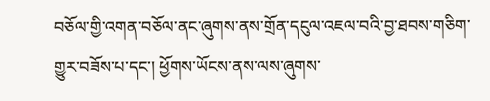བཅོལ་གྱི་འགན་བཅོལ་ནང་ཞུགས་ནས་གྲོན་དངུལ་འཇལ་བའི་བྱ་ཐབས་གཅིག་གྱུར་བཟོས་པ་དང་། ཕྱོགས་ཡོངས་ནས་ལས་ཞུགས་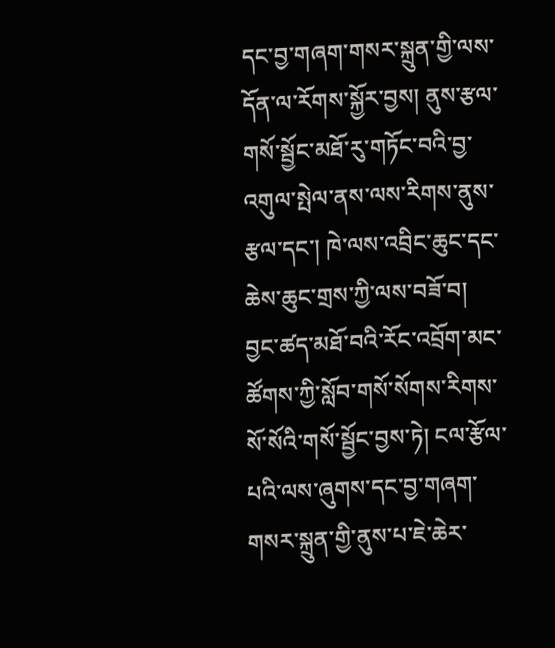དང་བྱ་གཞག་གསར་སྐྲུན་གྱི་ལས་དོན་ལ་རོགས་སྐྱོར་བྱས། ནུས་རྩལ་གསོ་སྦྱོང་མཐོ་རུ་གཏོང་བའི་བྱ་འགུལ་སྤེལ་ནས་ལས་རིགས་ནུས་རྩལ་དང་། ཁེ་ལས་འབྲིང་ཆུང་དང་ཆེས་ཆུང་གྲས་ཀྱི་ལས་བཟོ་བ། བྱང་ཚད་མཐོ་བའི་རོང་འབྲོག་མང་ཚོགས་ཀྱི་སློབ་གསོ་སོགས་རིགས་སོ་སོའི་གསོ་སྦྱོང་བྱས་ཏེ། ངལ་རྩོལ་པའི་ལས་ཞུགས་དང་བྱ་གཞག་གསར་སྐྲུན་གྱི་ནུས་པ་ཇེ་ཆེར་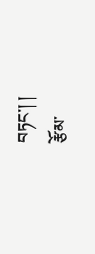བཏང་། །
རྩོམ་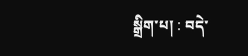སྒྲིག་པ། : བདེ་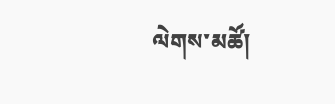ལེགས་མཚོ།